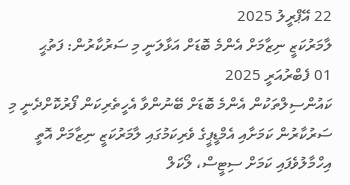22 އޭޕްރީލު 2025
ލާމަރުކަޒީ ނިޒާމަށް އެންމެ ބޮޑަށް އަޅާލަނީ މި ސަރުކާރުން: ފަތުޙީ
01 ފެބްރުއަރީ 2025
ކައުންސިލްތަކުން އެންމެ ބޮޑަށް ބޭނުންވާ އެހީތެރިކަން ފޯރުކޮށްދެނީ މި ސަރުކާރުން ކަމަށާއި އެމްޑީޕީގެ ވެރިކަމުގައި ލާމަރުކަޒީ ނިޒާމަށް އޮތީ އިހްމާލުވެފައި ކަމަށް ސިޓީސް، ލޯކަލް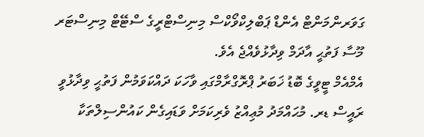ގަވަރންމަންޓް އެންޑް ޕަބްލިކްވޯކްސް މިނިސްޓްރީގެ ސްޓޭޓް މިނިސްޓަރ މޫސާ ފަތުޙީ އާދަމް ވިދާޅުވެއްޖެ އެވެ.
އެމްއެމް ޓީވީގެ ބޮޑު ޚަބަރު ޕްރޮގްރާމްގައި ވާހަކަ ދައްކަވަމުން ފަތުޙީ ވިދާޅުވީ ރައީސް ޑރ. މުޙައްމަދު މުޢިއްޒު ވެރިކަމަށް ވަޑައިގެން ކައުންސިލްތަކާ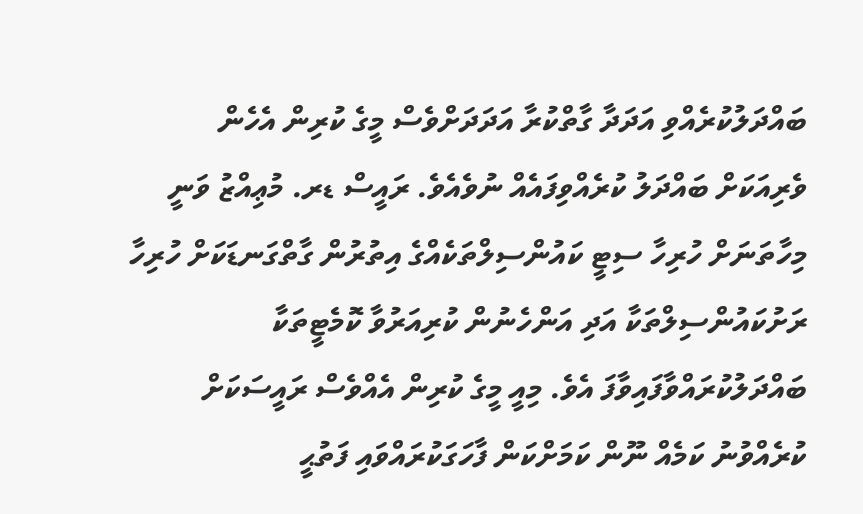ބައްދަލުކުރެއްވި އަދަދާ ގާތްކުރާ އަދަދަށްވެސް މީގެ ކުރިން އެހެން ވެރިއަކަށް ބައްދަލު ކުރެއްވިފައެއް ނުވެއެވެ. ރައީސް ޑރ. މުޢިއްޒު ވަނީ މިހާތަނަށް ހުރިހާ ސިޓީ ކައުންސިލްތަކެއްގެ އިތުރުން ގާތްގަނޑަކަށް ހުރިހާ ރަށުކައުންސިލްތަކާ އަދި އަންހެނުން ކުރިއަރުވާ ކޮމެޓީތަކާ ބައްދަލުކުރައްވާފައިވާފަ އެވެ. މިއީ މީގެ ކުރިން އެއްވެސް ރައީސަކަށް ކުރެއްވުނު ކަމެއް ނޫން ކަމަށްކަން ފާހަގަކުރައްވައި ފަތުޙީ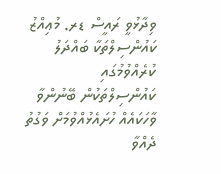ވިދާޅުވީ ރައީސް ޑރ. މުޢިއްޒު ކައުންސިލްތަކާ ބައްދަލު ކުރެއްވުމުގައި ކައުންސިލްތަކުން ބޭނުންވާ ވާހަކައެއް ހުށައެޅުއްވުމަށް ވަގުތު ދެއްވާ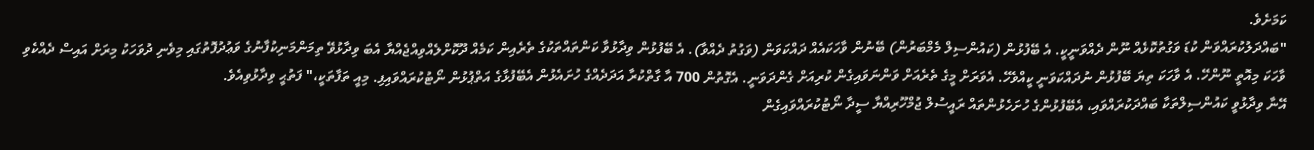ކަމަށެވެ.
"ބައްދަލުކުރައްވަން ކުޑަ ވަގުތުކޮޅެއް ނޫން ދެއްވަނީކީ. އެ ބޭފުޅުން (ކައުންސިލް މެމްބަރުން) ބޭނުން ވާހަކައެއް ދައްކަވަން (ވަގުތު ދެއްވާ). އެ ބޭފުޅުން ވިދާޅުވާ ކަންތައްތަކުގެ ތެރެއިން ކަމެއް ދޫކޮށްލެއްވިއްޖެއްޔާ އެބަ ވިދާޅުވޭ ތިމަންމަނިކުފާނުގެ ވަޢުދުފޮތުގައި މިވެނި ދުވަހަކު މިރަށް އައިސް ދެއްކެވި ވާހަކަ މިއޮތީ ނޫންހޭ. އެ ވާހަކަ ތިޔަ ބޭފުޅުން ނުދައްކަވަނީ ކީއްވެހޭ. އެވަރަށް މީގެ ތެރެއަށް ވަންނަވައިގެން ކުރިއަށް ގެންދަވަނީ. އެގޮތުން 700 އާ ގާތްކުރާ އަދަދެއްގެ ހުށައެޅުން އެބޭފުޅާގެ އަތްޕުޅުން ނޯޓުކުރައްވައިފި. މިއީ ތަފާތަކީ،" ފަތުޙީ ވިދާޅުވިއެވެ.
އޭނާ ވިދާޅުވީ ކައުންސިލްތަކާ ބައްދަކުރައްވައި، އެބޭފުޅުންގެ ހުށަހެޅުންތައް ރައީސުލް ޖުމްހޫރިއްޔާ ސީދާ ނޯޓުކުރައްވައިގެން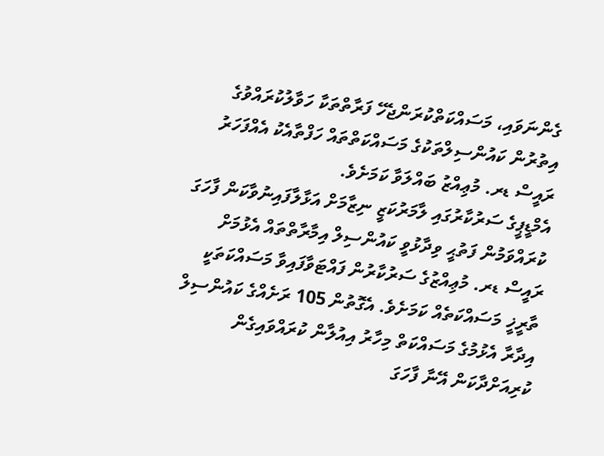ގެންނަވައި، މަސައްކަތްކުރަންޖެހޭ ފަރާތްތަކާ ހަވާލުކުރައްވުގެ އިތުރުން ކައުންސިލްތަކުގެ މަސައްކަތްތައް ހަފްތާއެކު އެއްފަހަރު ރައީސް ޑރ. މުޢިއްޒު ބައްލަވާ ކަމަށެވެ.
އެމްޑީޕީގެ ސަރުކާރުގައި ލާމަރުކަޒީ ނިޒާމަށް އަޅާލާފައިނުވާކަން ފާހަގަ ކުރައްވަމުން ފަތުޙީ ވިދާޅުވީ ކައުންސިލް އިމާރާތްތައް އެޅުމަށް ރައީސް ޑރ. މުޢިއްޒުގެ ސަރުކާރުން ފައްޓަވާފައިވާ މަސައްކަތަކީ ތާރީޚީ މަސައްކަތެއް ކަމަށެވެ. އެގޮތުން 105 ރަށެއްގެ ކައުންސިލް އިދާރާ އެޅުމުގެ މަސައްކަތް މިހާރު އިއުލާން ކުރައްވައިގެން ކުރިއަށްދާކަން އޭނާ ފާހަގަ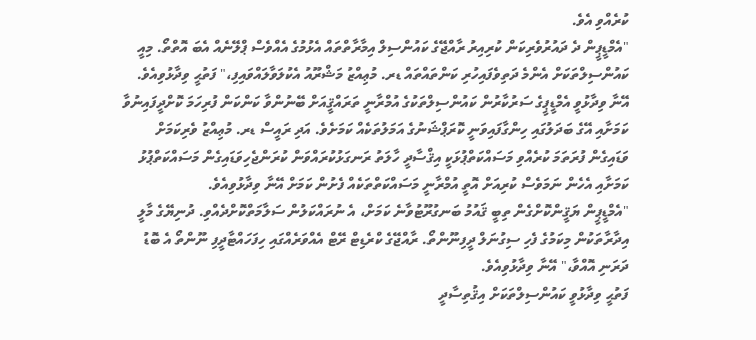ކުރެއްވި އެވެ.
"އެމްޑީޕީން ދެ ދައުރުވެރިކަން ކުރިއިރު ރާއްޖޭގެ ކައުންސިލް އިމާރާތްތައް އެޅުމުގެ އެއްވެސް ޕްލޭނެއް އެބަ އޮތްތޯ. މިއީ ކައުންސިލްތަކަށް އެންމެ ދަތިވެފައިހުރި ކަންތައްތައް ޑރ. މުޢިއްޒު މަޝްރޫއު އެކުލަވާލައްވައިފި،" ފަތުޙީ ވިދާޅުވިއެވެ.
އޭނާ ވިދާޅުވީ އެމްޑީޕީގެ ސަރުކާރުން ކައުންސިލްތަކުގެ އުމްރާނީ ތަރައްޤީއަށް ބޭނުންވާ ކަންކަން ފުރިހަމަ ކޮށްދީފައިނުވާ ކަމަށާއި އޭގެ ބަދަލުގައި ހިންގާފައިވަނީ ކޮރަޕްޝަނުގެ އަމަލުތަކެއް ކަމަށެވެ. އަދި ރައީސް ޑރ. މުޢިއްޒު ވެރިކަމަށް ވަޑައިގެން ފުރަތަމަ ކުރެއްވި މަސައްކަތްޕުޅަކީ އިޤްސާދީ ހާލަތު ރަނގަޅުކުރައްވަން ކުރަންޖެހިވަޑައިގެން މަސައްކަތްޕުޅު ކަމަށާއި އެހެން ނަމަވެސް ކުރިއަށް އޮތީ އުމްރާނީ މަސައްކަތްތަކެއް ފެށުން ކަމަށް އޭނާ ވިދާޅުވިއެވެ.
"އެމްޑީޕީން ޔަޤީންކޮށްގެން ތިބީ ޤައުމު ބަނގުރޫޓުވާނެ ކަމަށް، އެ ނުރައްކަލުން ސަލާމަތްކޮށްދެއްވި. ދުނިޔޭގެ މާލީ އިދާރާތަކުން މިކަމުގެ ފެހި ސިގުނަލް ދީފިނޫންތޯ. ރާއްޖޭގެ ކްރެޑިޓް ރޭޓް އެއްވަރެއްގައި ހިފަހައްޓާދީފި ނޫންތޯ އެ ބޮޑު ދަރަނި އޮއްވާ،" އޭނާ ވިދާޅުވިއެވެ.
ފަތުޙީ ވިދާޅުވީ ކައުންސިލްތަކަށް އިޤުތިސާދީ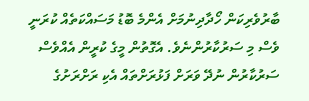ބާރުވެރިކަން ހޯދާދިނުމަށް އެންމެ ބޮޑު މަސައްކަތެއް ކުރަނީ ވެސް މި ސަރުކާރުންނެވެ. އެގޮތުން މީގެ ކުރީން އެއްވެސް ސަރުކާރުން ނުދޭ ވަރަށް ފަޅުރަށްތައް އެކި ރަށްރަށުގެ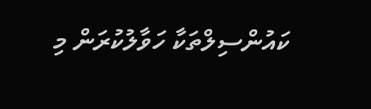ކައުންސިލްތަކާ ހަވާލުކުރަން މި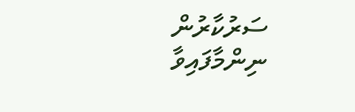ސަރުކާރުން ނިންމާފައިވާ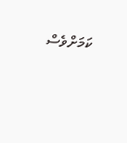ކަމަށްވެސް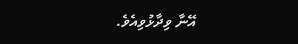އޭނާ ވިދާޅުވިއެވެ.